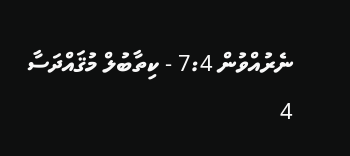ނެރުއްވުން 7:4 - ކިތާބުލް މުޤައްދަސާ
4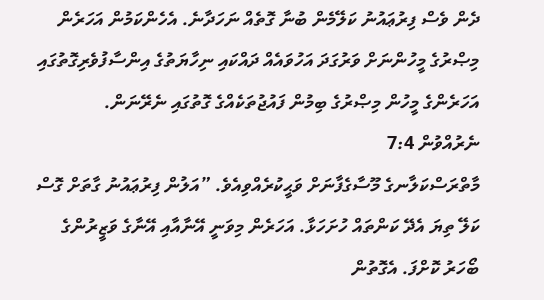ދެން ވެސް ފިރުޢައުނު ކަލޭމެން ބުނާ ގޮތެއް ނަހަދާނެ. އެހެންކަމުން އަހަރެން މިޞްރުގެ މީހުންނަށް ވަރުގަދަ އަހުވައެއް ދައްކައި ނިހާޔަތުގެ އިންސާފުވެރިގޮތުގައި އަހަރެންގެ މީހުން މިޞްރުގެ ބިމުން ފައުޖުތަކެއްގެ ގޮތުގައި ނެރޭނަން.
ނެރުއްވުން 7:4
މާތްރަސްކަލާނގެ މޫސާގެފާނަށް ވަޙީކުރެއްވިއެވެ. ”އަލުން ފިރުޢައުނު ގާތަށް ގޮސް ކަލޭ ތިޔަ އެދޭ ކަންތައް ހުށަހަޅާ. އަހަރެން މިވަނީ އޭނާއާއި އޭނާގެ ވަޒީރުންގެ ބޯހަރު ކޮށްފަ. އެގޮތުން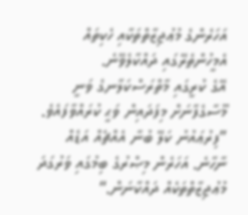އަހަރެންގެ މުޢުޖިޒާތްތަކާއި ހެކިތައް އެމީހުންތެރޭގައި ދައްކާލެވޭނެ.
އޭގެ ކުރީގައި މާތްރަސްކަލާނގެ ވަނީ މޫސާގެފާނަށް މިފަދައިން ވަޙީ ކުރައްވާފައެވެ. ”ފިރުޢައުނު ކަލޭ ބުނާ އެއްޗެއް އަޑެއް ނާހާނެ. އަހަރެން މިޞްރުގެ ބިމުގައި ވަރުގަދަ މުޢުޖިޒާތްތަކެއް ދައްކާނަން.“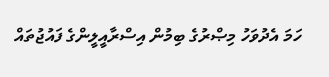ހަމަ އެދުވަހު މިޞްރުގެ ބިމުން އިސްރާއީލީންގެ ފައުޖުތައް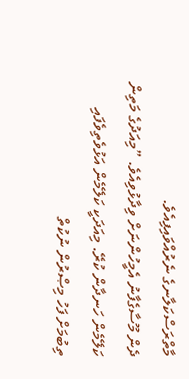މާތްރަސްކަލާނގެ ނެރުއްވައިފިއެވެ.
ދެން މޫސާގެފާނު އެމީހުންނަށް ވިދާޅުވިއެވެ. ”މިއަދުގެ މަތިން ކަލޭމެން ހަނދާން ކުރޭ. މިއަދަކީ ކަލޭމެން އަޅުވެތިވެފައި ތިބުމަށް ފަހު މިޞްރުން ނުކުތް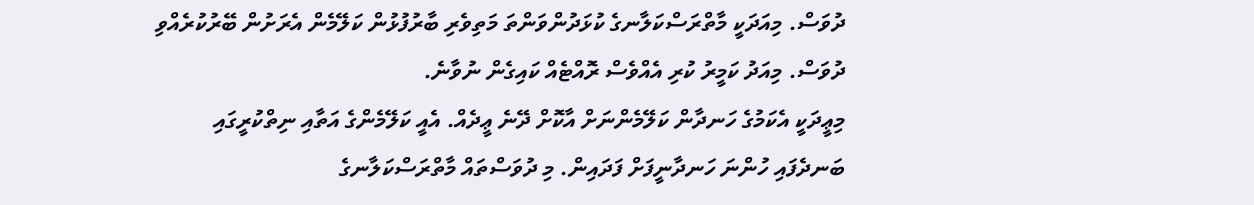ދުވަސް. މިއަދަކީ މާތްރަސްކަލާނގެ ކުޅަދުންވަންތަ މަތިވެރި ބާރުފުޅުން ކަލޭމެން އެރަށުން ބޭރުކުރެއްވި ދުވަސް. މިއަދު ކަމީރު ކުރި އެއްވެސް ރޮއްޓެއް ކައިގެން ނުވާނެ.
މިޢީދަކީ އެކަމުގެ ހަނދާން ކަލޭމެންނަށް އާކޮށް ދޭނެ ޢީދެއް. އެއީ ކަލޭމެންގެ އަތާއި ނިތްކުރީގައި ބަނދެފައި ހުންނަ ހަނދާނީފަށް ފަދައިން. މި ދުވަސްތައް މާތްރަސްކަލާނގެ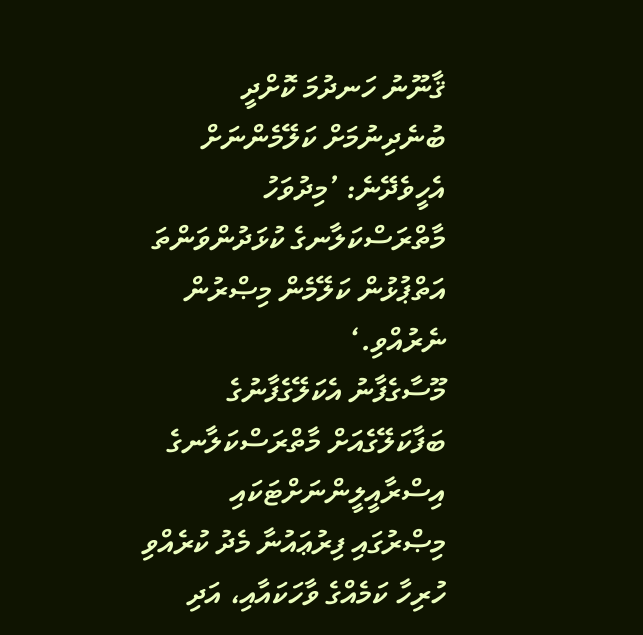ޤާނޫނު ހަނދުމަ ކޮށްދީ ބުނެދިނުމަށް ކަލޭމެންނަށް އެހީވެދޭނެ: ’މިދުވަހު މާތްރަސްކަލާނގެ ކުޅަދުންވަންތަ އަތްޕުޅުން ކަލޭމެން މިޞްރުން ނެރުއްވި.‘
މޫސާގެފާނު އެކަލޭގެފާނުގެ ބަފާކަލޭގެއަށް މާތްރަސްކަލާނގެ އިސްރާއީލީންނަށްޓަކައި މިޞްރުގައި ފިރުޢައުނާ މެދު ކުރެއްވި ހުރިހާ ކަމެއްގެ ވާހަކައާއި، އަދި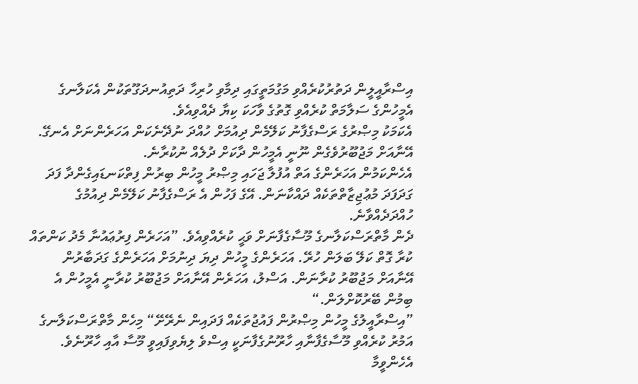އިސްރާއީލީން ދަތުރުކުރެއްވި މަގުމަތީގައި ދިމާވި ހުރިހާ ދަތިއުނދަގޫތަކުން އެކަލާނގެ އެމީހުންގެ ސަލާމަތް ކުރެއްވި ގޮތުގެ ވާހަކަ ކިޔާ ދެއްވިއެވެ.
އެކަމަކު މިޞްރުގެ ރަސްގެފާނު ކަލޭމެން ދިއުމަށް ހުއްދަ ނުދޭނެކަން އަހަރެންނަށް އެނގޭ. އޭނާއަށް މަޖުބޫރުވެގެން ނޫނީ އެމީހުން ދާކަށް ދުލެއް ނުކުރާނެ.
އެހެންކަމުން އަހަރެންގެ އަތް އުފުލާ ޖަހައި މިޞްރު މީހުން ބިރުން ފިތްކަނޑައިގެންދާ ފަދަ ގަދަފަދަ މުޢުޖިޒާތްތަކެއް ދައްކާނަން. އޭގެ ފަހުން އެ ރަސްގެފާނު ކަލޭމެން ދިއުމުގެ ހުއްދަދެއްވާނެ.
ދެން މާތްރަސްކަލާނގެ މޫސާގެފާނަށް ވަޙީ ކުރެއްވިއެވެ. ”އަހަރެން ފިރުޢައުނާ މެދު ކަންތައް ކުރާ ގޮތް ކަލޭ ބަލަން ހުރޭ. އަހަރެންގެ މީހުން ދިޔަ ދިނުމަށް އަހަރެންގެ ގަދަބާރުން އޭނާއަށް މަޖުބޫރު ކުރާނަން. އަސްލު، އަހަރެން އޭނާއަށް މަޖުބޫރު ކުރާނީ އެމީހުން އެ ބިމުން ބޭރުކޮށްލަން.“
”އިސްރާއީލުގެ މީހުން މިޞްރުން ފައުޖުތަކެއް ފަދައިން ނެރޭށޭ“ މިހެން މާތްރަސްކަލާނގެ އަމުރު ކުރެއްވި މޫސާގެފާނާއި ހާރޫނުގެފާނަކީ އިސްވެ ލިޔެވިފައިވީ މޫސާ އާއި ހާރޫނެވެ.
އެހެންވީމާ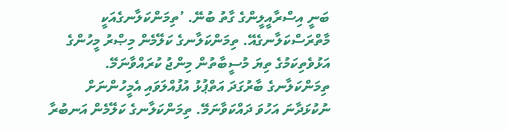ބަނީ އިސްރާއީލީންގެ ގާތު ބުނޭ. ’ތިމަންކަލާނގެއަކީ މާތްރަސްކަލާނގެއޭ. ތިމަންކަލާނގެ ކަލޭމެން މިޞްރު މީހުންގެ އަޅުވެތިކަމުގެ ތިޔަ މުސީބާތުން މިންޖު ކުރައްވާނަމޭ. ތިމަންކަލާނގެ ބާރުގަދަ އަތްޕުޅު އުފުއްލަވައި އެމީހުންނަށް ނުކުޅަދާނަ އަހުވަ ދައްކަވާނަމޭ. ތިމަންކަލާނގެ ކަލޭމެން އަނބުރާ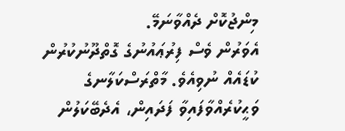މިންޖުކޮށް ދެއްވާނަމޭ.
އެވަރުން ވެސް ފިރުޢައުނުގެ ގޮތްދޫނުކުރުން ކުޑައެއް ނުވިއެވެ. މާތްރަސްކަލާނގެ ވަޙީކުރެއްވާފައިވާ ފަދައިން، އެދެބޭކަލުން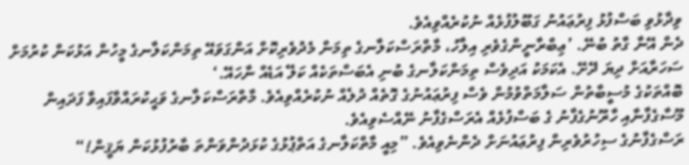ވިދާޅުވި ބަސްފުޅު ފިރުޢައުނު ގަބޫލުފުޅެއް ނުކުރެއްވިއެވެ.
ދެން އޭނާ ގާތު ބުނޭ. ’ޢިބްރާނީންގެވެރި އިލާހު، މާތްރަސްކަލާނގެ ތިމަން މެދުވެރިކޮށް އަންގަވައޭ ތިމަންކަލާނގެ މީހުން އަޅުކަން ކުރުމަށް ސަހަރާއަށް ދިޔަ ދޭށޭ. އެކަމަކު އަދިވެސް ތިމަންކަލާނގެ ބުނި އެބަސްތަކެއް ކަލޭ އަޑެއް ނާހައޭ.‘
ބޮއްތަކުގެ މުސީބާތުން ސަލާމަތްވުމުން ވެސް ފިރުޢައުނުގެ ގޮތެއް ދުލެއް ނުކުރެއްވިއެވެ. މާތްރަސްކަލާނގެ ވަޙީކުރައްވާފައިވާ ފަދައިން މޫސާގެފާނާއި ހާރޫނުގެފާނު ގެ ބަސްފުޅެއް އެރަސްގެފާނު ނޭއްސެވިއެވެ.
ރަސްގެފާނުގެ ސިހުރުވެރިން ފިރުޢައުނަށް ދެންނެވިއެވެ. ”މިއީ މާތްކަލާނގެ އަތްޕުޅުގެ ކުޅަދުންވަންތަ ބާރުފުޅުކަން ޔަޤީން!“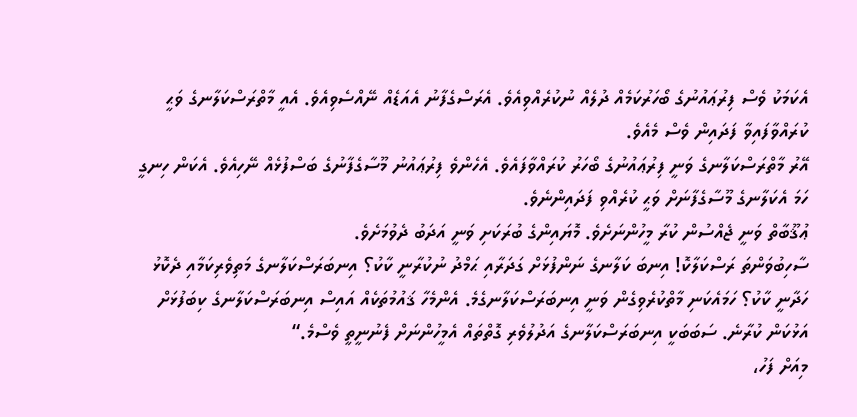އެކަމަކު ވެސް ފިރުޢައުނުގެ ބޯހަރުކަމެއް ދުލެއް ނުކުރެއްވިއެވެ. އެރަސްގެފާނު އެއަޑެއް ނޭއްސެވިއެވެ. އެއީ މާތްރަސްކަލާނގެ ވަޙީ ކުރައްވާފައިވާ ފަދައިން ވެސް މެއެވެ.
އޭރު މާތްރަސްކަލާނގެ ވަނީ ފިރުޢައުނުގެ ބޯހަރު ކުރައްވާފައެވެ. އެހެންވެ ފިރުޢައުނު މޫސާގެފާނުގެ ބަސްފުޅެއް ނޭހިއެވެ. އެކަން ހިނގީ ހަމަ އެކަލާނގެ މޫސާގެފާނަށް ވަޙީ ކުރެއްވި ފަދައިންނެވެ.
ޢުޤޫބާތް ވަނީ ޖެއްސުން ކުރާ މީހުންނަށެވެ. މޮޔައިންގެ ބުރަކަށި ވަނީ އަދަބު ދެވުމަށެވެ.
ސާހިބުވަންތަ ރަސްކަލާކޮ! އިނބަ ކަލާނގެ ނަންފުޅަށް ގަދަރާއި ޙަމްދު ނުކުރާނީ ކާކު؟ އިނބަރަސްކަލާނގެ މަތިވެރިކަމާއި ދެކޮޅު ހަދާނީ ކާކު؟ ހަމައެކަނި މާތްކުރެވިގެން ވަނީ އިނބަރަސްކަލާނގެމެ. އެންމެހާ ޤައުމުތަކެއް އައިސް އިނބަރަސްކަލާނގެ ކިބަފުޅަށް އަޅުކަން ކުރާނެ. ސަބަބަކީ އިނބަރަސްކަލާނގެ އަދުލުވެރި ގޮތްތައް އެމީހުންނަށް ފެނުނީތީ ވެސްމެ.“
މިއަށް ފަހު،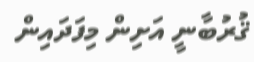ޤުރުބާނީ އަށިން މިފަދައިން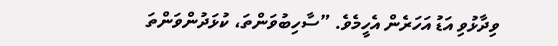ވިދާޅުވި އަޑު އަހަރެން އެހީމެވެ. ”ސާހިބުވަންތަ، ކުޅަދުންވަންތަ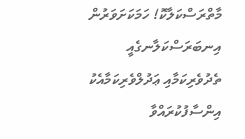މާތްރަސްކަލާކޮ! ހަމަކަށަވަރުން އިނބަރަސްކަލާނގެއީ ތެދުވެރިކަމާއި ޢަދުލްވެރިކަމާއެކު އިންސާފުކުރައްވާ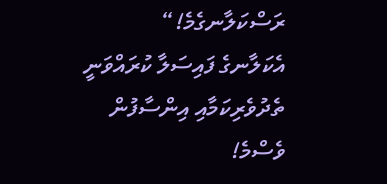ރަސްކަލާނގެމެ!“
އެކަލާނގެ ފައިސަލާ ކުރައްވަނީ ތެދުވެރިކަމާއި އިންސާފުން ވެސްމެ!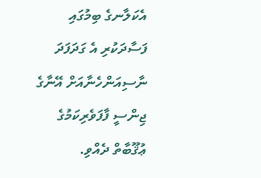އެކަލާނގެ ބިމުގައި ފަސާދަކުރި އެ ގަދަފަދަ ނާސިއަންހެނާއަށް އޭނާގެ ޖިންސީ ފާފަވެރިކަމުގެ ޢުޤޫބާތް ދެއްވި.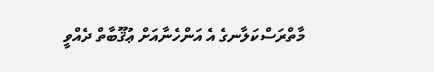މާތްރަސްކަލާނގެ އެ އަންހެނާއަށް ޢުޤޫބާތް ދެއްވީ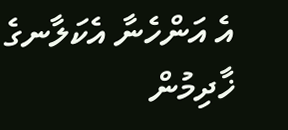އެ އަންހެނާ އެކަލާނގެ ޚާދިމުން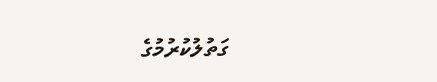ގަތުލުކުރުމުގެ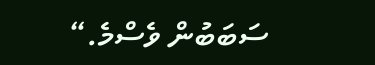ސަބަބުން ވެސްމެ.“